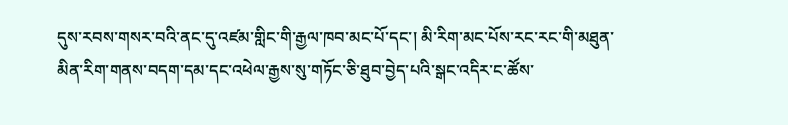དུས་རབས་གསར་བའི་ནང་དུ་འཛམ་གླིང་གི་རྒྱལ་ཁབ་མང་པོ་དང་། མི་རིག་མང་པོས་རང་རང་གི་མཐུན་མིན་རིག་གནས་བདག་དམ་དང་འཕེལ་རྒྱས་སུ་གཏོང་ཅི་ཐུབ་བྱེད་པའི་སྒང་འདིར་ང་ཚོས་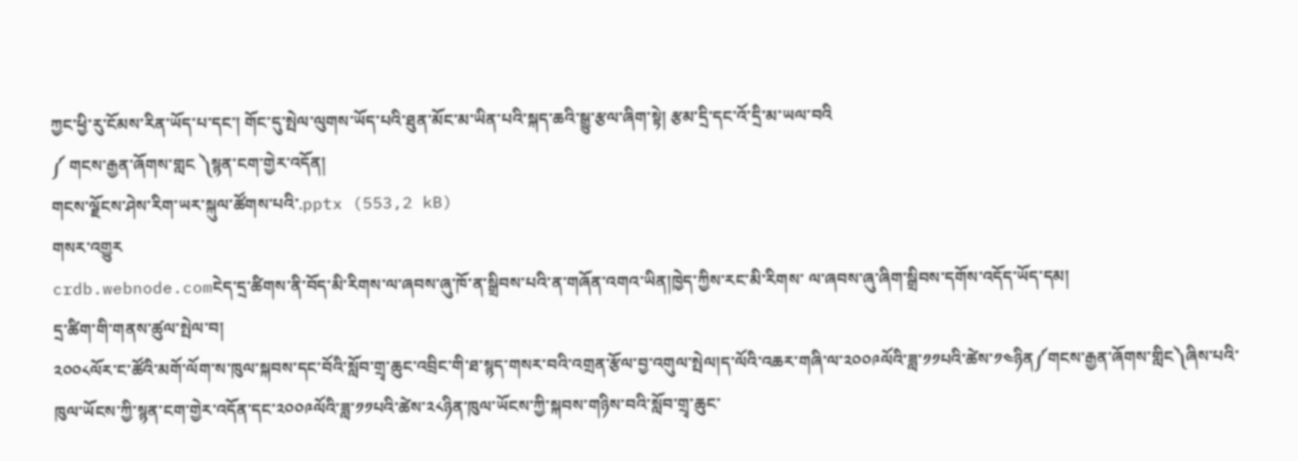ཀྱང་ཕྱི་རུ་ངོམས་རིན་ཡོད་པ་དང་། གོང་དུ་སྤེལ་ལུགས་ཡོད་པའི་ཐུན་མོང་མ་ཡིན་པའི་སྐད་ཆའི་སྒྱུ་རྩལ་ཞིག་སྟེ། རྩམ་དྲི་དང་འོ་དྲི་མ་ཡལ་བའི
༼ གངས་རྒྱན་ཞོགས་གླང ༽སྙན་ངག་གྱེར་འདོན།
གངས་ལྗོངས་ཤེས་རིག་ཡར་སྐུལ་ཚོགས་པའི་.pptx (553,2 kB)
གསར་འགྱུར
crdb.webnode.comངེད་དྲ་ཚིགས་ནི་བོད་མི་རིགས་ལ་ཞབས་ཞུ་ཁོ་ན་སྒྲིབས་པའི་ན་གཞོན་འགའ་ཡིན།ཁྱེད་ཀྱིས་རང་མི་རིགས་ ལ་ཞབས་ཞུ་ཞིག་སྒྲིབས་དགོས་འདོད་ཡོད་དམ།
དྲ་ཚིག་གི་གནས་ཚུལ་སྤེལ་བ།
༢༠༠༨ལོར་ང་ཚོའི་མགོ་ལོག་ས་ཁུལ་སྐབས་དང་བོའི་སློབ་གྲྭ་ཆུང་འབྲིང་གི་ཐ་སྙད་གསར་བའི་འགྲན་རྩོལ་བྱ་འགུལ་སྤེལ།ད་ལོའི་འཆར་གཞི་ལ་༢༠༠༩ལོའི་ཟླ་༡༡པའི་ཚེས་༡༤ཉིན༼གངས་རྒྱན་ཞོགས་གླིང༽ཞིས་པའི་ཁུལ་ཡོངས་ཀྱི་སྙན་ངག་གྱེར་འདོན་དང་༢༠༠༩ལོའི་ཟླ་༡༡པའི་ཚེས་༢༨ཉིན་ཁུལ་ཡོངས་ཀྱི་སྐབས་གཉིས་བའི་སློབ་གྲྭ་ཆུང་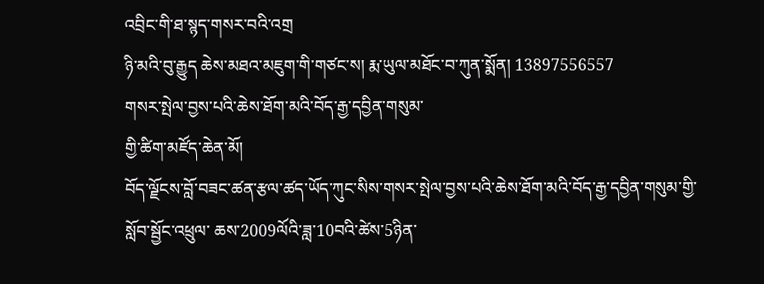འབྲིང་གི་ཐ་སྙད་གསར་བའི་འགྲ
ཉི་མའི་བུ་རྒྱུད ཆེས་མཐའ་མཇུག་གི་གཙང་ས། རྨ་ཡུལ་མཐོང་བ་ཀུན་སྨོན། 13897556557
གསར་སྤེལ་བྱས་པའི་ཆེས་ཐོག་མའི་བོད་རྒྱ་དབྱིན་གསུམ་
གྱི་ཚིག་མཛོད་ཆེན་མོ།
བོད་ལྗོངས་བློ་བཟང་ཚན་རྩལ་ཚད་ཡོད་ཀུང་སིས་གསར་སྤེལ་བྱས་པའི་ཆེས་ཐོག་མའི་བོད་རྒྱ་དབྱིན་གསུམ་གྱི་སློབ་སྦྱོང་འཕྲུལ་ ཆས་2009ལོའི་ཟླ་10བའི་ཚེས་5ཉིན་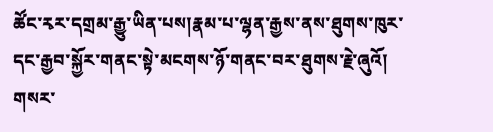ཚོང་རྭར་དགྲམ་རྒྱུ་ཡིན་པས།རྣམ་པ་ལྷན་རྒྱས་ནས་ཐུགས་ཁུར་དང་རྒྱབ་སྐྱོར་གནང་སྟེ་མངགས་ཉོ་གནང་བར་ཐུགས་རྗེ་ཞུའོ།
གསར་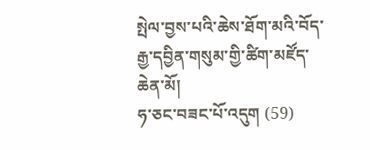སྤེལ་བྱས་པའི་ཆེས་ཐོག་མའི་བོད་རྒྱ་དབྱིན་གསུམ་གྱི་ཚིག་མཛོད་ཆེན་མོ།
ཧ་ཅང་བཟང་པོ་འདུག (59)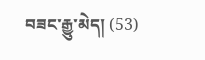བཟང་རྒྱུ་མེད། (53)